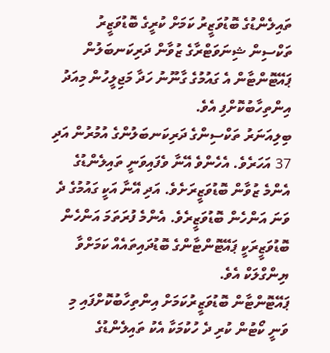ތައިލެންޑުގެ ބޮޑުވަޒީރު ކަމަށް ކުރީގެ ބޮޑުވަޒީރު ތަކްސިން ޝިނަވަޓްރާގެ ޒުވާން ދަރިކަނބަލުން ޕައޭޓޮންޓާން އެ ގައުމުގެ ގާނޫނު ހަދާ މަޖިލީހުން މިއަދު އިންތިހާބުކޮށްފި އެވެ.
ބިލިއަނަރު ތަކްސިންގެ ދަރިކަނބަލުންގެ އުމުރުން އަދި 37 އަހަރެވެ. އެހެންވެ އޭނާ ވެފައިވަނީ ތައިލެންޑުގެ އެންމެ ޒުވާން ބޮޑުވަޒީރަށެވެ. އަދި އޭނާ އަކީ ގައުމުގެ ދެ ވަނަ އަންހެން ބޮޑުވަޒީރެވެ. އެންމެ ފުރަތަމަ އަންހެން ބޮޑުވަޒީރަކީ ޕައޭޓޮންޓާންގެ ބޮޑުދައިތައެއް ކަމަށްވާ ޔިންގްލަކް އެވެ.
ޕައޭޓޮންޓާން ބޮޑުވަޒީރުކަމަށް އިންތިހާބުކޮށްފައި މި ވަނީ ކޯޓުން ކުރި ދެ ހުކުމަކާ އެކު ތައިލެންޑުގެ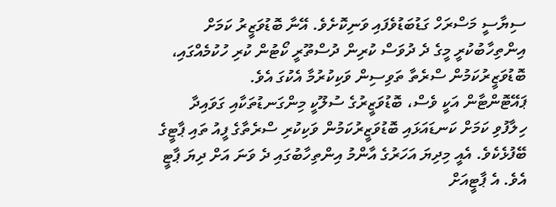ސިޔާސީ މަސްރަހް ގަޑުބަޑުވެފައި ވަނިކޮށެވެ. އޭނާ ބޮޑުވަޒީރު ކަމަށް އިންތިހާބުކުރީ މީގެ ދެ ދުވަސް ކުރިން ދުސްތޫރީ ކޯޓުން ކުރި ހުކުމެއްގައި، ބޮޑުވަޒީރުކަމުން ސްރެތާ ތަވިސިން ވަކިކުރުމާ އެކުގަ އެވެ.
ޕައޭޓޮންޓާން އަކީ ވެސް، ބޮޑުވަޒީރުގެ ސުލޫކީ މިންގަނޑުތަކާއި ގަވައިދާ ހިލާފުވި ކަމަށް ކަނޑައަޅައި ބޮޑުވަޒީރުކަމުން ވަކިކުރި ސްރެތާގެ ފީއު ތައި ޕާޓީގެ ބޭފުޅެކެވެ. އެއީ މިދިޔަ އަހަރުގެ އާންމު އިންތިހާބުގައި ދެ ވަނަ އަށް ދިޔަ ޕާޓީ އެވެ. އެ ޕާޓީއަށް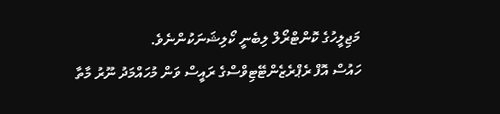މަޖިލީހުގެ ކޮންޓްރޯލް ލިބެނީ ކޯލިޝަނަކުންނެވެ.
ހައުސް އޮފް ރެޕްރެޒެންޓޭޓިވްސްގެ ރައީސް ވަން މުހައްމަދު ނޫރު މާތާ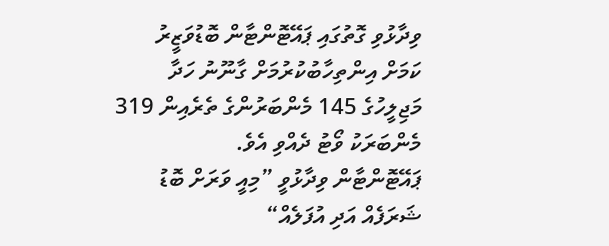ވިދާޅުވި ގޮތުގައި ޕައޭޓޮންޓާން ބޮޑުވަޒީރު ކަމަށް އިންތިހާބުކުރުމަށް ގާނޫނު ހަދާ މަޖިލީހުގެ 145 މެންބަރުންގެ ތެރެއިން 319 މެންބަރަކު ވޯޓު ދެއްވި އެވެ.
ޕައޭޓޮންޓާން ވިދާޅުވީ ”މިއީ ވަރަށް ބޮޑު ޝަރަފެއް އަދި އުފަލެއް“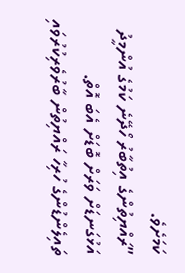ކަމަށެވެ.
”ރައްޔިތުންގެ އިތުބާރު ހޯދޭނެ ކަމުގެ އުންމީދު އަޅުގަނޑަށް ވަރަށް ބޮޑަށް އެބަ އޮތް. ތައިލެންޑުންގެ ހުރިހާ ރައްޔިތުން ބާރުވެރިކުރުވައި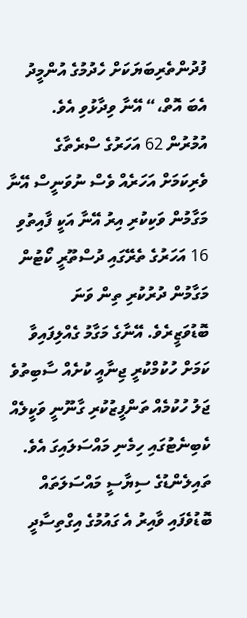ފުދުންތެރިބަޔަކަށް ހެދުމުގެ އުންމީދު އެބަ އޮތް،“ އޭނާ ވިދާޅުވި އެވެ.
އުމުރުން 62 އަހަރުގެ ސްރެތާގެ ވެރިކަމަށް އަހަރެއް ވެސް ނުވަނީސް އޭނާ މަގާމުން ވަކިކުރި އިރު އޭނާ އަކީ ފާއިތުވި 16 އަހަރުގެ ތެރޭގައި ދުސްތޫރީ ކޯޓުން މަގާމުން ދުރުކުރި ތިން ވަނަ ބޮޑުވަޒީރެވެ. އޭނާގެ މަގާމު ގެއްލިފައިވާ ކަމަށް ހުކުމްކުރީ ޖިނާއީ ކުށެއް ސާބިތުވެ ޖަލު ހުކުމެއް ތަންފީޒުކުރި ގާނޫނީ ވަކީލެއް ކެބިނެޓުގައި ހިމެނި މައްސަލައިގަ އެވެ.
ތައިލެންޑުގެ ސިޔާސީ މައްސަލަތައް ބޮޑުވެފައި ވާއިރު އެ ގައުމުގެ އިގްތިސާދީ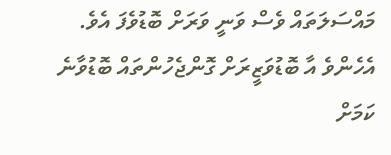މައްސަލަތައް ވެސް ވަނީ ވަރަށް ބޮޑުވެފަ އެވެ. އެހެންވެ އާ ބޮޑުވަޒީރަށް ގޮންޖެހުންތައް ބޮޑުވާނެ ކަމަށް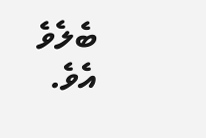ބެލެވެ އެވެ.